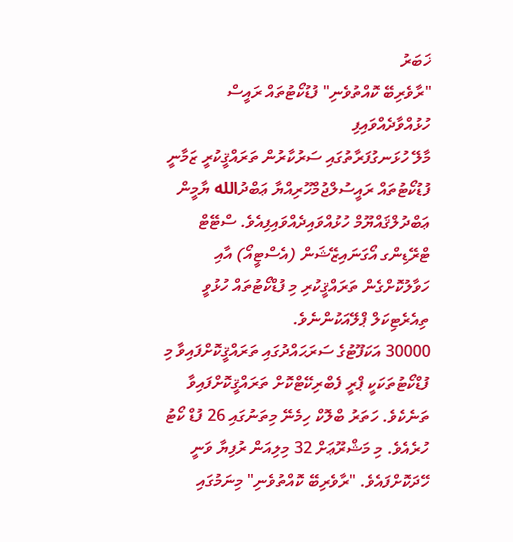ޚަބަރު
"ރާވެރިބޭ ކޮއްތުވެނި" ފުޑުކޯޓުތައް ރައީސް ހުޅުއްވާދެއްވައިފި
މާލޭ ހުޅަނގުފަރާތުގައި ސަރުކާރުން ތަރައްޤީކުރީ ޒަމާނީ ފުޑުކޯޓުތައް ރައީސުލްޖުމްހޫރިއްޔާ ޢަބްދުالله ޔާމީން ޢަބްދުލްޤައްޔޫމް ހުޅުއްވައިދެއްވައިފިއެވެ. ސްޓޭޓް ޓްރޭޑިންގ އޯގަނައިޒޭޝަން (އެސްޓީއޯ) އާއި ހަވާލުކޮށްގެން ތަރައްޤީކުރި މި ފުޑްކޯޓުތައް ހުޅުވީ ތިއެރެޓިކަލް ޕްލޭއަކުންނެވެ.
30000 އަކަފޫޓުގެ ސަރަޙައްދުގައި ތަރައްޤީކޮށްފައިވާ މި ފުޑްކޯޓުތަކަކީ ޕްރީ ފެބްރިކޭޓްކޮށް ތަރައްޤީކޮށްފައިވާ ތަނެކެވެ. ހަތަރު ބްލޮކް ހިމެނޭ މިތަނުގައި 26 ފުޑް ކޯޓު ހުރެއެވެ. މި މަޝްރޫޢަށް 32 މިލިއަން ރުފިޔާ ވަނީ ހޭދަކޮށްފައެވެ. "ރާވެރިބޭ ކޮއްތުވެނި" މިނަމުގައި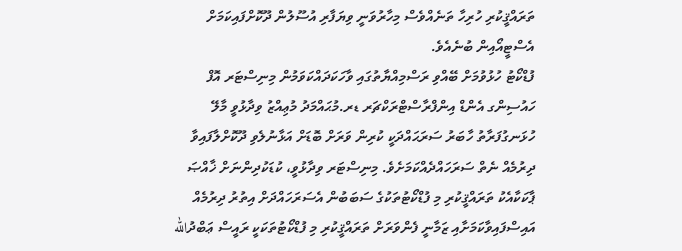ތަރައްޤީކުރި ހުރިހާ ތަނެއްވެސް މިހާރުވަނީ ވިޔަފާރި އުސޫލުން ދޫކޮށްފައިކަމަށް އެސްޓީއޯއިން ބުނެއެވެ.
ފުޑްކޯޓު ހުޅުވުމަށް ބޭއްވި ރަސްމިއްޔާތުގައި ވާހަކަދައްކަވަމުން މިނިސްޓަރ އޮފް ހައުސިންގ އެންޑް އިންފްރާސްޓްރަކްޗަރ ޑރ.މުޙައްމަދު މުޢިއްޒު ވިދާޅުވީ މާލޭ ހުޅަނގުފަރާތު ހާބަރު ސަރަޙައްދަކީ ކުރިން ވަރަށް ބޮޑަށް އަޅާނުލެވި ދޫކޮށްލާފައިވާ ދިރުމެއް ނެތް ސަރަހައްދެއްކަމަށެވެ. މިނިސްޓަރ ވިދާޅުވީ، ކުޑަކުދިންނަށް ޚާއްޞަ ޕާކަކާއެކު ތަރައްޤީކުރި މި ފުޑްކޯޓުތަކުގެ ސަބަބުން އެސަރަހައްދަށް އިތުރު ދިރުމެއް އައިސްފައިވާކަމަށާއި ޒަމާނީ ފެންވަރަށް ތަރައްޤީކުރި މި ފުޑްކޯޓުތަކަކީ ރައީސް ޢަބްދުالله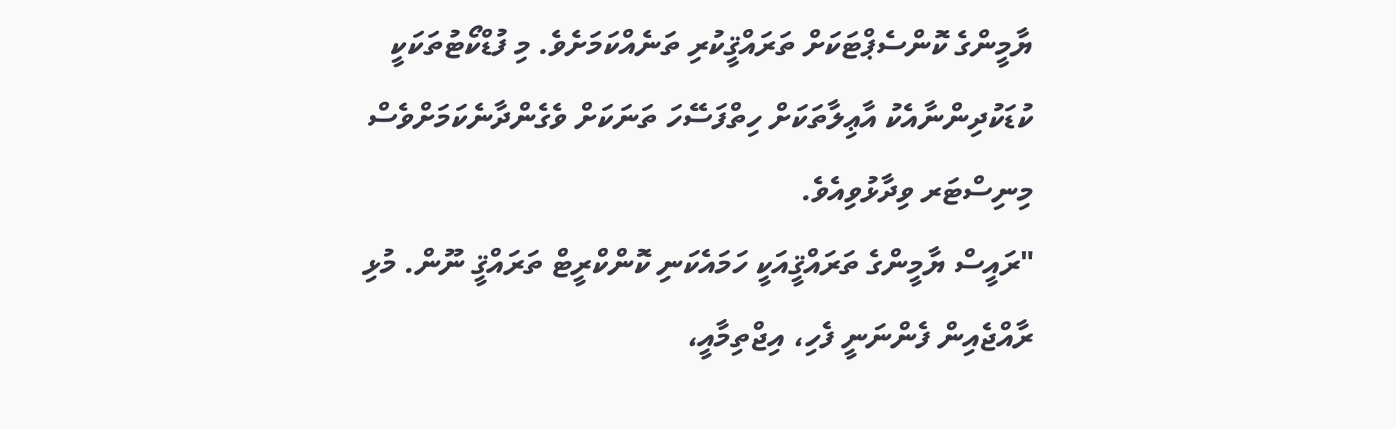ޔާމީންގެ ކޮންސެޕްޓަކަށް ތަރައްޤީކުރި ތަނެއްކަމަށެވެ. މި ފުޑްކޯޓުތަކަކީ ކުޑަކުދިންނާއެކު އާޢިލާތަކަށް ހިތްފަސޭހަ ތަނަކަށް ވެގެންދާނެކަމަށްވެސް މިނިސްޓަރ ވިދާޅުވިއެވެ.
"ރައީސް ޔާމީންގެ ތަރައްޤީއަކީ ހަމައެކަނި ކޮންކްރީޓް ތަރައްޤީ ނޫން. މުޅި ރާއްޖެއިން ފެންނަނީ ފެހި، އިޖްތިމާއީ،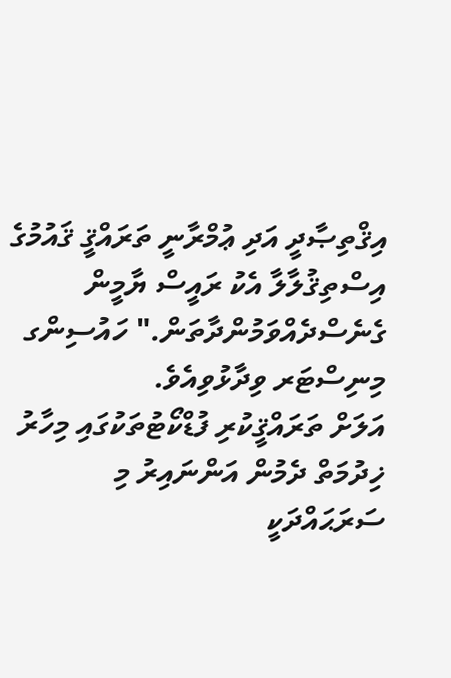އިޤްތިޞާދީ އަދި ޢުމްރާނީ ތަރައްޤީ ޤައުމުގެ އިސްތިޤުލާލާ އެކު ރައީސް ޔާމީން ގެނެސްދެއްވަމުންދާތަން." ހައުސިންގ މިނިސްޓަރ ވިދާޅުވިއެވެ.
އަލަށް ތަރައްޤީކުރި ފުޑްކޯޓުތަކުގައި މިހާރު ޚިދުމަތް ދެމުން އަންނައިރު މި ސަރަޙައްދަކީ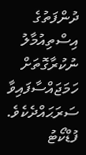ދުންފަތުގެ އިސްތިއުމާލު ނުކުރާގޮތަށް ހަމަޖައްސާފައިވާ ސަރަޙައްދެކެވެ.
ފުޑްކޯޓު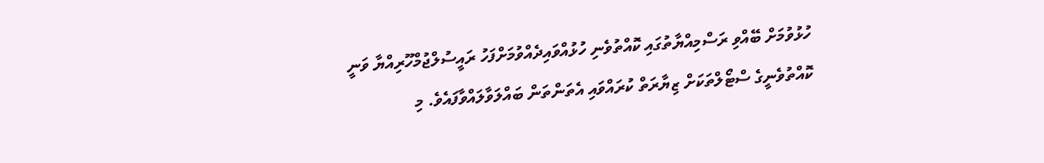ހުޅުވުމަށް ބޭއްވި ރަސްމިއްޔާތުގައި ކޮއްތުވެނި ހުޅުއްވައިދެއްވުމަށްފަހު ރައީސުލްޖުމްހޫރިއްޔާ ވަނީ ކޮއްތުވެނީގެ ސްޓޯލްތަކަށް ޒިޔާރަތް ކުރައްވައި އެތަންތަން ބައްލަވާލައްވާފައެވެ. މި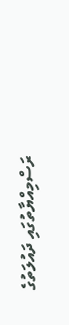ރަސްމިއްޔާތުގައި ދައުލަތުގެ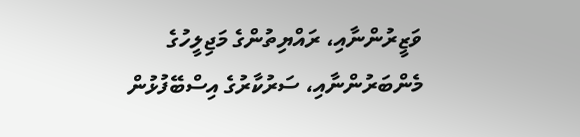ވަޒީރުންނާއި، ރައްޔިތުންގެ މަޖިލީހުގެ މެންބަރުންނާއި، ސަރުކާރުގެ އިސްބޭފުޅުން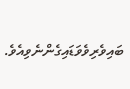ބައިވެރިވެވަޑައިގެންނެވިއެވެ.